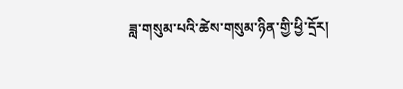ཟླ་གསུམ་པའི་ཚེས་གསུམ་ཉིན་གྱི་ཕྱི་དྲོར།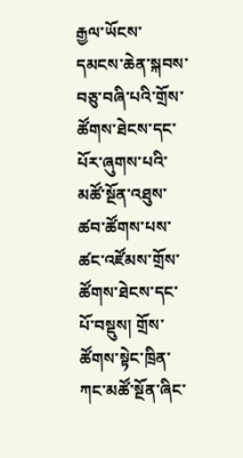རྒྱལ་ཡོངས་དམངས་ཆེན་སྐབས་བཅུ་བཞི་པའི་གྲོས་ཚོགས་ཐེངས་དང་པོར་ཞུགས་པའི་མཚོ་སྔོན་འཐུས་ཚབ་ཚོགས་པས་ཚང་འཛོམས་གྲོས་ཚོགས་ཐེངས་དང་པོ་བསྡུས། གྲོས་ཚོགས་སྟེང་ཁྲིན་ཀང་མཚོ་སྔོན་ཞིང་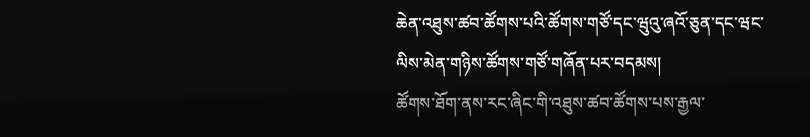ཆེན་འཐུས་ཚབ་ཚོགས་པའི་ཚོགས་གཙོ་དང་ཝུའུ་ཞའོ་ཅུན་དང་ཝང་ལིས་མེན་གཉིས་ཚོགས་གཙོ་གཞོན་པར་བདམས།
ཚོགས་ཐོག་ནས་རང་ཞིང་གི་འཐུས་ཚབ་ཚོགས་པས་རྒྱལ་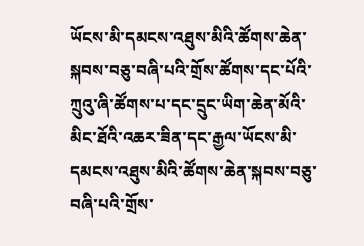ཡོངས་མི་དམངས་འཐུས་མིའི་ཚོགས་ཆེན་སྐབས་བཅུ་བཞི་པའི་གྲོས་ཚོགས་དང་པོའི་ཀྲུའུ་ཞི་ཚོགས་པ་དང་དྲུང་ཡིག་ཆེན་མོའི་མིང་ཐོའི་འཆར་ཟིན་དང་རྒྱལ་ཡོངས་མི་དམངས་འཐུས་མིའི་ཚོགས་ཆེན་སྐབས་བཅུ་བཞི་པའི་གྲོས་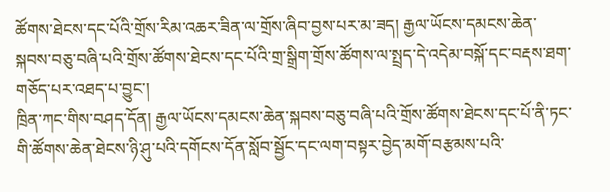ཚོགས་ཐེངས་དང་པོའི་གྲོས་རིམ་འཆར་ཟིན་ལ་གྲོས་ཞིབ་བྱས་པར་མ་ཟད། རྒྱལ་ཡོངས་དམངས་ཆེན་སྐབས་བཅུ་བཞི་པའི་གྲོས་ཚོགས་ཐེངས་དང་པོའི་གྲ་སྒྲིག་གྲོས་ཚོགས་ལ་སྤྲད་དེ་འདེམ་བསྐོ་དང་བརྡས་ཐག་གཅོད་པར་འཐད་པ་བྱུང་།
ཁྲིན་ཀང་གིས་བཤད་དོན། རྒྱལ་ཡོངས་དམངས་ཆེན་སྐབས་བཅུ་བཞི་པའི་གྲོས་ཚོགས་ཐེངས་དང་པོ་ནི་ཏང་གི་ཚོགས་ཆེན་ཐེངས་ཉི་ཤུ་པའི་དགོངས་དོན་སློབ་སྦྱོང་དང་ལག་བསྟར་བྱེད་མགོ་བརྩམས་པའི་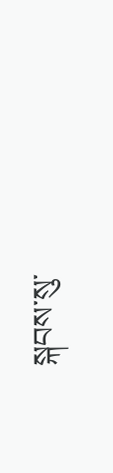སྐབས་སུ་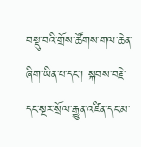བསྡུ་བའི་གྲོས་ཚོགས་གལ་ཆེན་ཞིག་ཡིན་པ་དང་། སྐབས་བརྗེ་དང་སྔར་སྲོལ་རྒྱུན་འཛིན་དང་མ་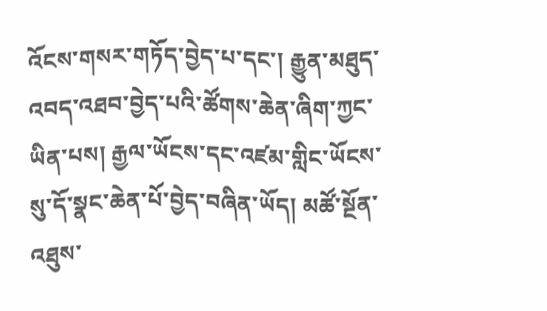འོངས་གསར་གཏོད་བྱེད་པ་དང་། རྒྱུན་མཐུད་འབད་འཐབ་བྱེད་པའི་ཚོགས་ཆེན་ཞིག་ཀྱང་ཡིན་པས། རྒྱལ་ཡོངས་དང་འཛམ་གླིང་ཡོངས་སུ་དོ་སྣང་ཆེན་པོ་བྱེད་བཞིན་ཡོད། མཚོ་སྔོན་འཐུས་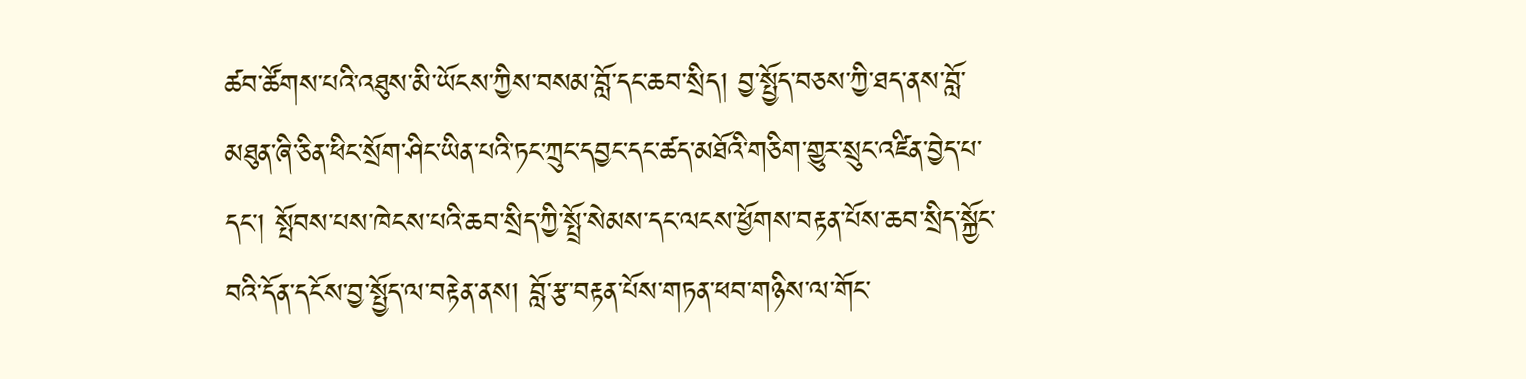ཚབ་ཚོགས་པའི་འཐུས་མི་ཡོངས་ཀྱིས་བསམ་བློ་དང་ཆབ་སྲིད། བྱ་སྤྱོད་བཅས་ཀྱི་ཐད་ནས་བློ་མཐུན་ཞི་ཅིན་ཕིང་སྲོག་ཤིང་ཡིན་པའི་ཏང་ཀྲུང་དབྱང་དང་ཚད་མཐོའི་གཅིག་གྱུར་སྲུང་འཛིན་བྱེད་པ་དང་། སྤོབས་པས་ཁེངས་པའི་ཆབ་སྲིད་ཀྱི་སྤྲོ་སེམས་དང་ལངས་ཕྱོགས་བརྟན་པོས་ཆབ་སྲིད་སྐྱོང་བའི་དོན་དངོས་བྱ་སྤྱོད་ལ་བརྟེན་ནས། བློ་རྩ་བརྟན་པོས་གཏན་ཕབ་གཉིས་ལ་གོང་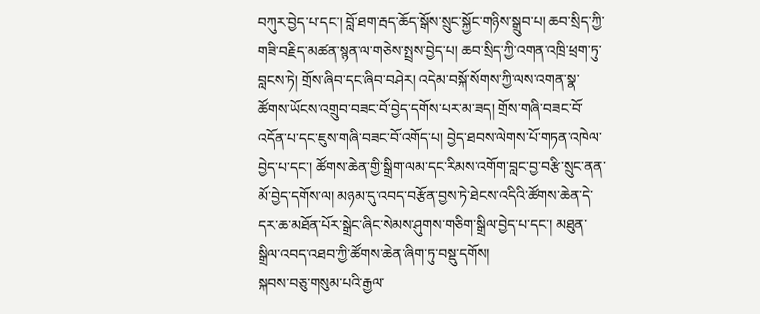བཀུར་བྱེད་པ་དང་། བློ་ཐག་རྦད་ཆོད་སྒོས་སྲུང་སྐྱོང་གཉིས་སྒྲུབ་པ། ཆབ་སྲིད་ཀྱི་གཟི་བརྗིད་མཚན་སྙན་ལ་གཅེས་སྤྲས་བྱེད་པ། ཆབ་སྲིད་ཀྱི་འགན་འཁྲི་ཕྲག་ཏུ་བླངས་ཏེ། གྲོས་ཞིབ་དང་ཞིབ་བཤེར། འདེམ་བསྐོ་སོགས་ཀྱི་ལས་འགན་སྣ་ཚོགས་ཡོངས་འགྲུབ་བཟང་བོ་བྱེད་དགོས་པར་མ་ཟད། གྲོས་གཞི་བཟང་བོ་འདོན་པ་དང་ཇུས་གཞི་བཟང་བོ་འགོད་པ། བྱེད་ཐབས་ལེགས་པོ་གཏན་འཁེལ་བྱེད་པ་དང་། ཚོགས་ཆེན་གྱི་སྒྲིག་ལམ་དང་རིམས་འགོག་བླང་བྱ་བརྩི་སྲུང་ནན་མོ་བྱེད་དགོས་ལ། མཉམ་དུ་འབད་བརྩོན་བྱས་ཏེ་ཐེངས་འདིའི་ཚོགས་ཆེན་དེ་དར་ཆ་མཐོན་པོར་སྒྲེང་ཞིང་སེམས་ཤུགས་གཅིག་སྒྲིལ་བྱེད་པ་དང་། མཐུན་སྒྲིལ་འབད་འཐབ་ཀྱི་ཚོགས་ཆེན་ཞིག་ཏུ་བསྡུ་དགོས།
སྐབས་བཅུ་གསུམ་པའི་རྒྱལ་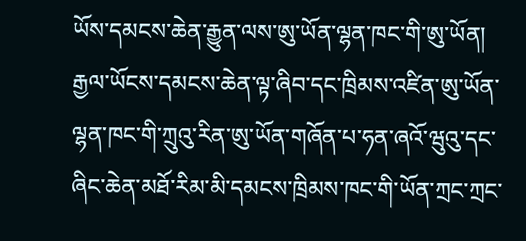ཡོས་དམངས་ཆེན་རྒྱུན་ལས་ཨུ་ཡོན་ལྷན་ཁང་གི་ཨུ་ཡོན། རྒྱལ་ཡོངས་དམངས་ཆེན་ལྟ་ཞིབ་དང་ཁྲིམས་འཛིན་ཨུ་ཡོན་ལྷན་ཁང་གི་ཀྲུའུ་རིན་ཨུ་ཡོན་གཞོན་པ་ཧན་ཞའོ་ཝུའུ་དང་ཞིང་ཆེན་མཐོ་རིམ་མི་དམངས་ཁྲིམས་ཁང་གི་ཡོན་ཀྲང་ཀྲང་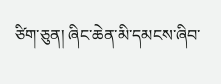ཙིག་ཅུན། ཞིང་ཆེན་མི་དམངས་ཞིབ་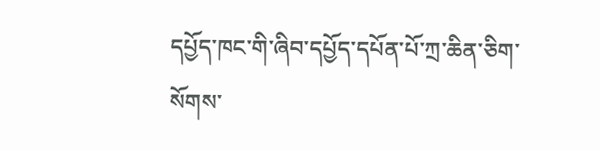དཔྱོད་ཁང་གི་ཞིབ་དཔྱོད་དཔོན་པོ་ཀྲ་ཆིན་ཅིག་སོགས་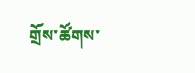གྲོས་ཚོགས་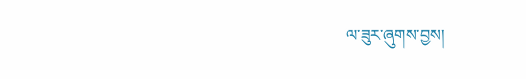ལ་ཟུར་ཞུགས་བྱས།